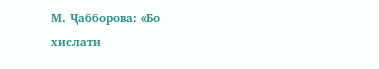М. Ҷабборова: «Бо хислати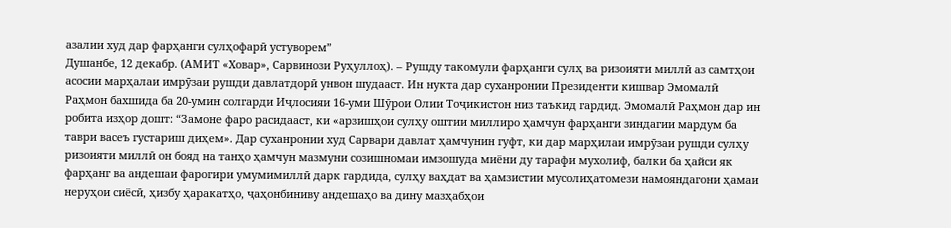азалии худ дар фарҳанги сулҳофарӣ устуворем”
Душанбе, 12 декабр. (АМИТ «Ховар», Сарвинози Руҳуллоҳ). – Рушду такомули фарҳанги сулҳ ва ризоияти миллӣ аз самтҳои асосии марҳалаи имрӯзаи рушди давлатдорӣ унвон шудааст. Ин нукта дар суханронии Президенти кишвар Эмомалӣ Раҳмон бахшида ба 20-умин солгарди Иҷлосияи 16-уми Шӯрои Олии Тоҷикистон низ таъкид гардид. Эмомалӣ Раҳмон дар ин робита изҳор дошт: “Замоне фаро расидааст, ки «арзишҳои сулҳу оштии миллиро ҳамчун фарҳанги зиндагии мардум ба таври васеъ густариш диҳем». Дар суханронии худ Сарвари давлат ҳамчунин гуфт, ки дар марҳилаи имрӯзаи рушди сулҳу ризоияти миллӣ он бояд на танҳо ҳамчун мазмуни созишномаи имзошуда миёни ду тарафи мухолиф, балки ба ҳайси як фарҳанг ва андешаи фарогири умумимиллӣ дарк гардида, сулҳу ваҳдат ва ҳамзистии мусолиҳатомези намояндагони ҳамаи неруҳои сиёсӣ, ҳизбу ҳаракатҳо, ҷаҳонбиниву андешаҳо ва дину мазҳабҳои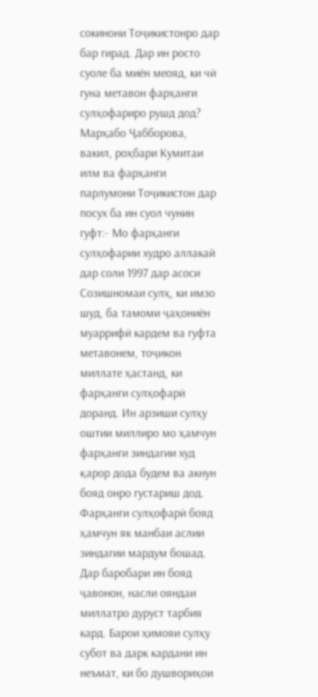сокинони Тоҷикистонро дар бар гирад. Дар ин росто суоле ба миён меояд, ки чӣ гуна метавон фарҳанги сулҳофариро рушд дод? Марҳабо Ҷабборова, вакил, роҳбари Кумитаи илм ва фарҳанги парлумони Тоҷикистон дар посух ба ин суол чунин гуфт:- Мо фарҳанги сулҳофарии худро аллакай дар соли 1997 дар асоси Созишномаи сулҳ, ки имзо шуд, ба тамоми ҷаҳониён муаррифӣ кардем ва гуфта метавонем, тоҷикон миллате ҳастанд, ки фарҳанги сулҳофарӣ доранд. Ин арзиши сулҳу оштии миллиро мо ҳамчун фарҳанги зиндагии худ қарор дода будем ва акнун бояд онро густариш дод. Фарҳанги сулҳофарӣ бояд ҳамчун як манбаи аслии зиндагии мардум бошад. Дар баробари ин бояд ҷавонон, насли ояндаи миллатро дуруст тарбия кард. Барои ҳимояи сулҳу субот ва дарк кардани ин неъмат, ки бо душвориҳои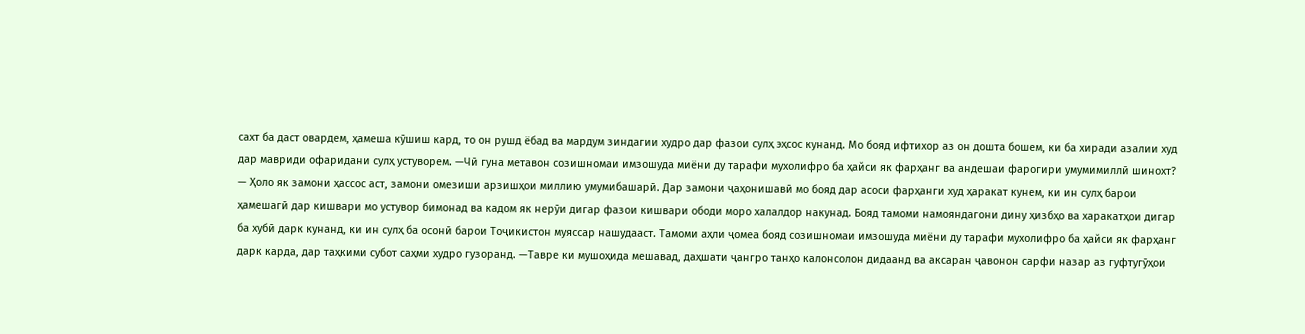сахт ба даст овардем, ҳамеша кӯшиш кард, то он рушд ёбад ва мардум зиндагии худро дар фазои сулҳ эҳсос кунанд. Мо бояд ифтихор аз он дошта бошем, ки ба хиради азалии худ дар мавриди офаридани сулҳ устуворем. —Чӣ гуна метавон созишномаи имзошуда миёни ду тарафи мухолифро ба ҳайси як фарҳанг ва андешаи фарогири умумимиллӣ шинохт? — Ҳоло як замони ҳассос аст, замони омезиши арзишҳои миллию умумибашарӣ. Дар замони ҷаҳонишавӣ мо бояд дар асоси фарҳанги худ ҳаракат кунем, ки ин сулҳ барои ҳамешагӣ дар кишвари мо устувор бимонад ва кадом як нерӯи дигар фазои кишвари ободи моро халалдор накунад. Бояд тамоми намояндагони дину ҳизбҳо ва харакатҳои дигар ба хубӣ дарк кунанд, ки ин сулҳ ба осонӣ барои Тоҷикистон муяссар нашудааст. Тамоми аҳли ҷомеа бояд созишномаи имзошуда миёни ду тарафи мухолифро ба ҳайси як фарҳанг дарк карда, дар таҳкими субот саҳми худро гузоранд. —Тавре ки мушоҳида мешавад, даҳшати ҷангро танҳо калонсолон дидаанд ва аксаран ҷавонон сарфи назар аз гуфтугӯҳои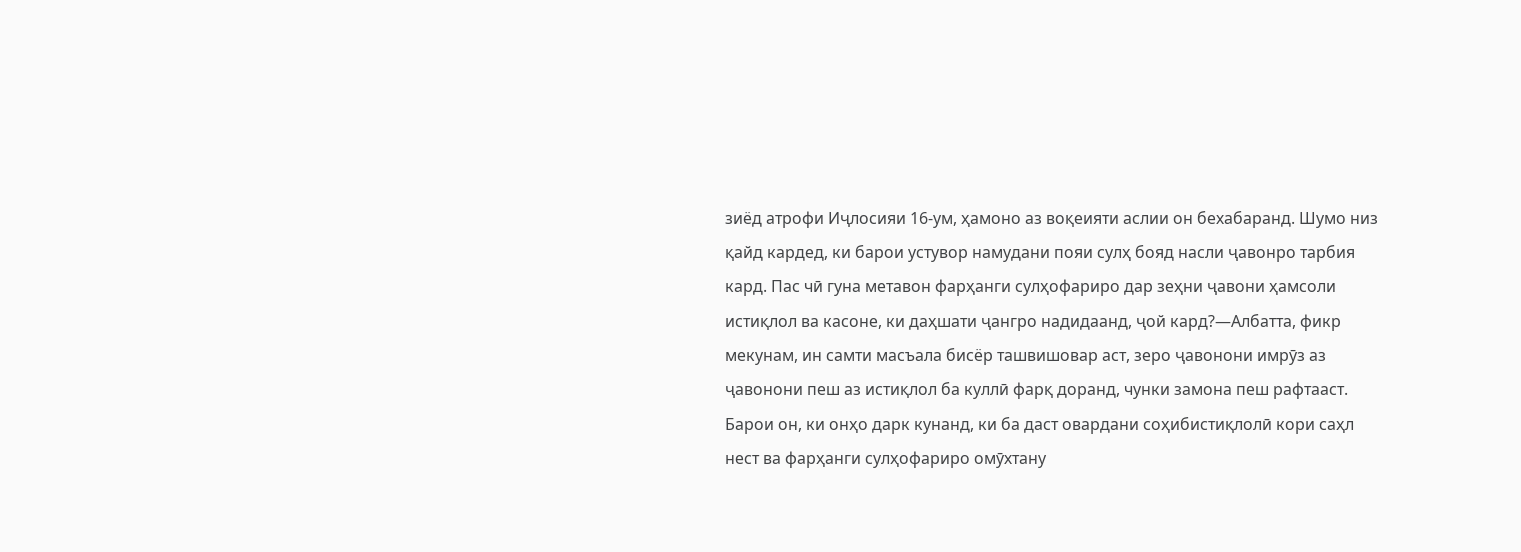зиёд атрофи Иҷлосияи 16-ум, ҳамоно аз воқеияти аслии он бехабаранд. Шумо низ қайд кардед, ки барои устувор намудани пояи сулҳ бояд насли ҷавонро тарбия кард. Пас чӣ гуна метавон фарҳанги сулҳофариро дар зеҳни ҷавони ҳамсоли истиқлол ва касоне, ки даҳшати ҷангро надидаанд, ҷой кард?—Албатта, фикр мекунам, ин самти масъала бисёр ташвишовар аст, зеро ҷавонони имрӯз аз ҷавонони пеш аз истиқлол ба куллӣ фарқ доранд, чунки замона пеш рафтааст. Барои он, ки онҳо дарк кунанд, ки ба даст овардани соҳибистиқлолӣ кори саҳл нест ва фарҳанги сулҳофариро омӯхтану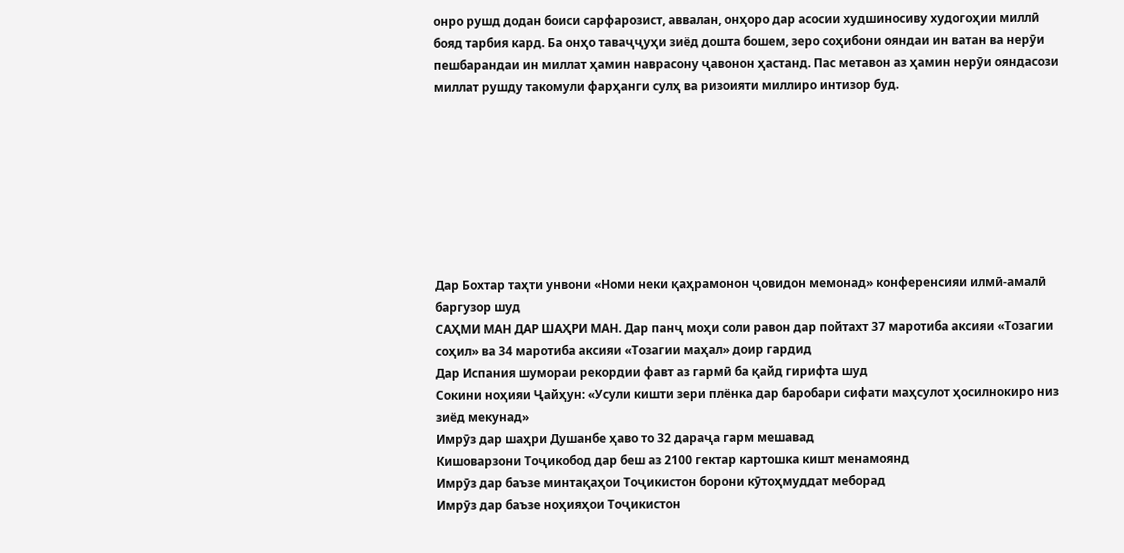онро рушд додан боиси сарфарозист, аввалан, онҳоро дар асосии худшиносиву худогоҳии миллӣ бояд тарбия кард. Ба онҳо таваҷҷуҳи зиёд дошта бошем, зеро соҳибони ояндаи ин ватан ва нерӯи пешбарандаи ин миллат ҳамин наврасону ҷавонон ҳастанд. Пас метавон аз ҳамин нерӯи ояндасози миллат рушду такомули фарҳанги сулҳ ва ризоияти миллиро интизор буд.








Дар Бохтар таҳти унвони «Номи неки қаҳрамонон ҷовидон мемонад» конференсияи илмӣ-амалӣ баргузор шуд
САҲМИ МАН ДАР ШАҲРИ МАН. Дар панҷ моҳи соли равон дар пойтахт 37 маротиба аксияи «Тозагии соҳил» ва 34 маротиба аксияи «Тозагии маҳал» доир гардид
Дар Испания шумораи рекордии фавт аз гармӣ ба қайд гирифта шуд
Сокини ноҳияи Ҷайҳун: «Усули кишти зери плёнка дар баробари сифати маҳсулот ҳосилнокиро низ зиёд мекунад»
Имрӯз дар шаҳри Душанбе ҳаво то 32 дараҷа гарм мешавад
Кишоварзони Тоҷикобод дар беш аз 2100 гектар картошка кишт менамоянд
Имрӯз дар баъзе минтақаҳои Тоҷикистон борони кӯтоҳмуддат меборад
Имрӯз дар баъзе ноҳияҳои Тоҷикистон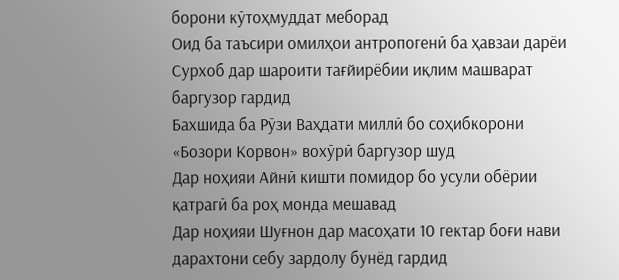борони кӯтоҳмуддат меборад
Оид ба таъсири омилҳои антропогенӣ ба ҳавзаи дарёи Сурхоб дар шароити тағйирёбии иқлим машварат баргузор гардид
Бахшида ба Рӯзи Ваҳдати миллӣ бо соҳибкорони «Бозори Корвон» вохӯрӣ баргузор шуд
Дар ноҳияи Айнӣ кишти помидор бо усули обёрии қатрагӣ ба роҳ монда мешавад
Дар ноҳияи Шуғнон дар масоҳати 10 гектар боғи нави дарахтони себу зардолу бунёд гардид